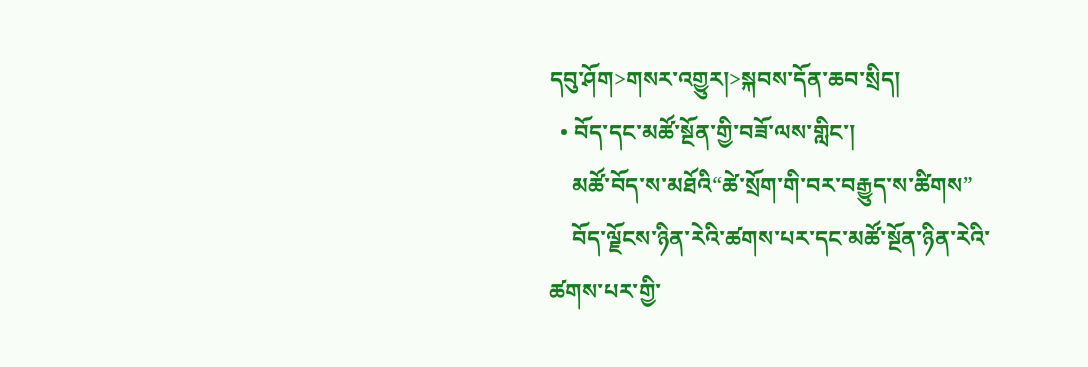དབུ་ཤོག>གསར་འགྱུར།>སྐབས་དོན་ཆབ་སྲིད།
  • བོད་དང་མཚོ་སྔོན་གྱི་བཟོ་ལས་གླིང་།
    མཚོ་བོད་ས་མཐོའི“ཚེ་སྲོག་གི་བར་བརྒྱུད་ས་ཚིགས”
    བོད་ལྗོངས་ཉིན་རེའི་ཚགས་པར་དང་མཚོ་སྔོན་ཉིན་རེའི་ཚགས་པར་གྱི་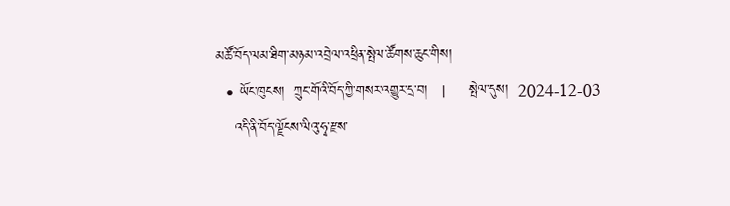མཚོ་བོད་ལམ་ཐིག་མཉམ་འབྲེལ་འཕྲིན་སྤེལ་ཚོགས་ཆུང་གིས།
  • ཡོང་ཁུངས།  ཀྲུང་གོའི་བོད་ཀྱི་གསར་འགྱུར་དྲ་བ།   |     སྤེལ་དུས།  2024-12-03
    འདི་ནི་བོད་ལྗོངས་ལིའུ་ཧྭ་རྫས་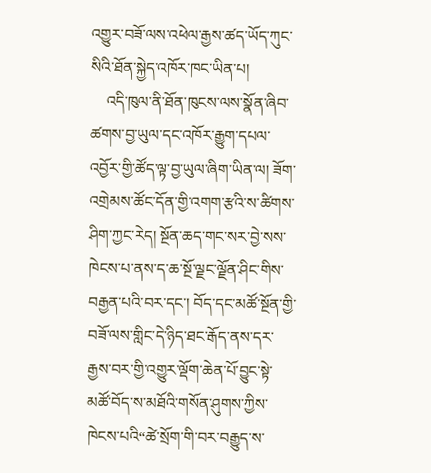འགྱུར་བཟོ་ལས་འཕེལ་རྒྱས་ཚད་ཡོད་ཀུང་སིའི་ཐོན་སྐྱེད་འཁོར་ཁང་ཡིན་པ།
    འདི་ཁུལ་ནི་ཐོན་ཁུངས་ལས་སྣོན་ཞིབ་ཚགས་བྱ་ཡུལ་དང་འཁོར་རྒྱུག་དཔལ་འབྱོར་གྱི་ཚོད་ལྟ་བྱ་ཡུལ་ཞིག་ཡིན་ལ། ཟོག་འགྲེམས་ཚོང་དོན་གྱི་འགག་རྩའི་ས་ཚིགས་ཤིག་ཀྱང་རེད། སྔོན་ཆད་གང་སར་བྱེ་སས་ཁེངས་པ་ནས་ད་ཆ་སྔོ་ལྗང་ལྗོན་ཤིང་གིས་བརྒྱན་པའི་བར་དང་། བོད་དང་མཚོ་སྔོན་གྱི་བཟོ་ལས་གླིང་དེ་ཉིད་ཐང་རྒོད་ནས་དར་རྒྱས་བར་གྱི་འགྱུར་ལྡོག་ཆེན་པོ་བྱུང་སྟེ་མཚོ་བོད་ས་མཐོའི་གསོན་ཤུགས་ཀྱིས་ཁེངས་པའི“ཚེ་སྲོག་གི་བར་བརྒྱུད་ས་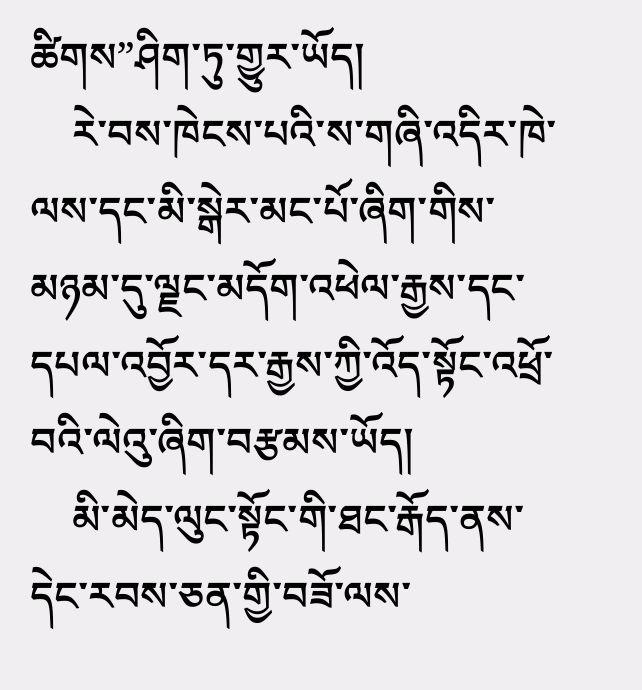ཚིགས”ཤིག་ཏུ་གྱུར་ཡོད།
    རེ་བས་ཁེངས་པའི་ས་གཞི་འདིར་ཁེ་ལས་དང་མི་སྒེར་མང་པོ་ཞིག་གིས་མཉམ་དུ་ལྗང་མདོག་འཕེལ་རྒྱས་དང་དཔལ་འབྱོར་དར་རྒྱས་ཀྱི་འོད་སྟོང་འཕྲོ་བའི་ལེའུ་ཞིག་བརྩམས་ཡོད།
    མི་མེད་ལུང་སྟོང་གི་ཐང་རྒོད་ནས་དེང་རབས་ཅན་གྱི་བཟོ་ལས་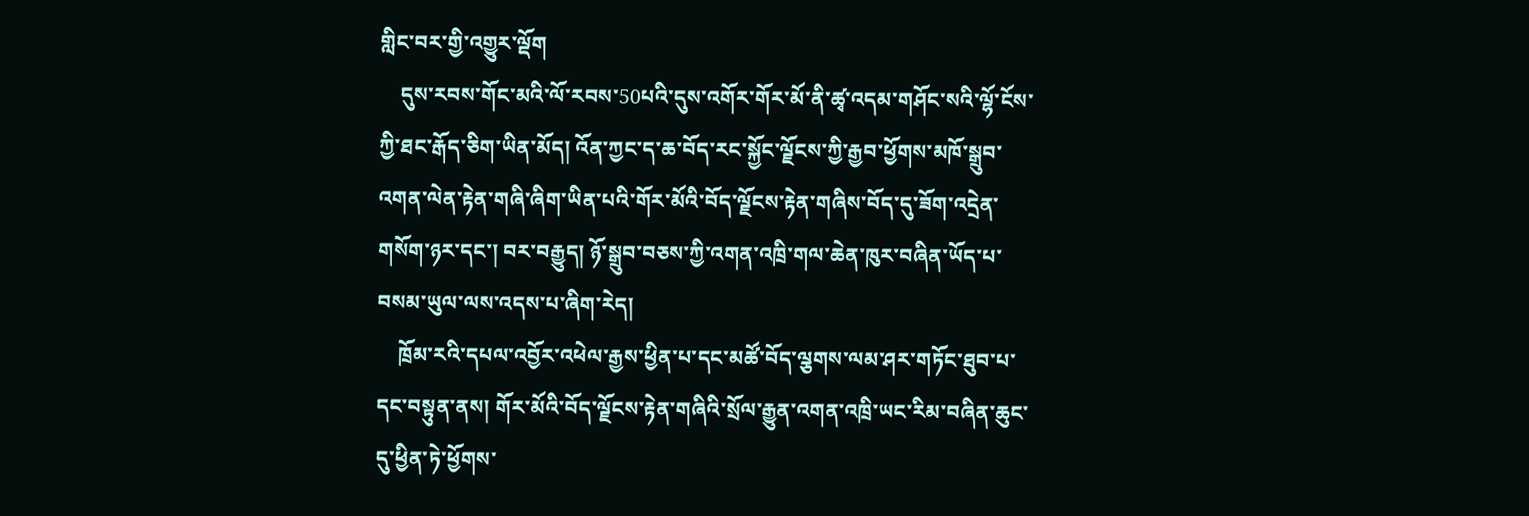གླིང་བར་གྱི་འགྱུར་ལྡོག
    དུས་རབས་གོང་མའི་ལོ་རབས་50པའི་དུས་འགོར་གོར་མོ་ནི་ཚྭ་འདམ་གཤོང་སའི་ལྷོ་ངོས་ཀྱི་ཐང་རྒོད་ཅིག་ཡིན་མོད། འོན་ཀྱང་ད་ཆ་བོད་རང་སྐྱོང་ལྗོངས་ཀྱི་རྒྱབ་ཕྱོགས་མཁོ་སྒྲུབ་འགན་ལེན་རྟེན་གཞི་ཞིག་ཡིན་པའི་གོར་མོའི་བོད་ལྗོངས་རྟེན་གཞིས་བོད་དུ་ཟོག་འདྲེན་གསོག་ཉར་དང་། བར་བརྒྱུད། ཉོ་སྒྲུབ་བཅས་ཀྱི་འགན་འཁྲི་གལ་ཆེན་ཁུར་བཞིན་ཡོད་པ་བསམ་ཡུལ་ལས་འདས་པ་ཞིག་རེད།
    ཁྲོམ་རའི་དཔལ་འབྱོར་འཕེལ་རྒྱས་ཕྱིན་པ་དང་མཚོ་བོད་ལྕགས་ལམ་ཤར་གཏོང་ཐུབ་པ་དང་བསྟུན་ནས། གོར་མོའི་བོད་ལྗོངས་རྟེན་གཞིའི་སྲོལ་རྒྱུན་འགན་འཁྲི་ཡང་རིམ་བཞིན་ཆུང་དུ་ཕྱིན་ཏེ་ཕྱོགས་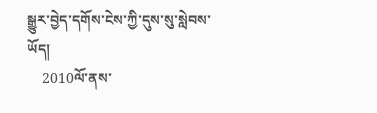སྒྱུར་བྱེད་དགོས་ངེས་ཀྱི་དུས་སུ་སླེབས་ཡོད།
    2010ལོ་ནས་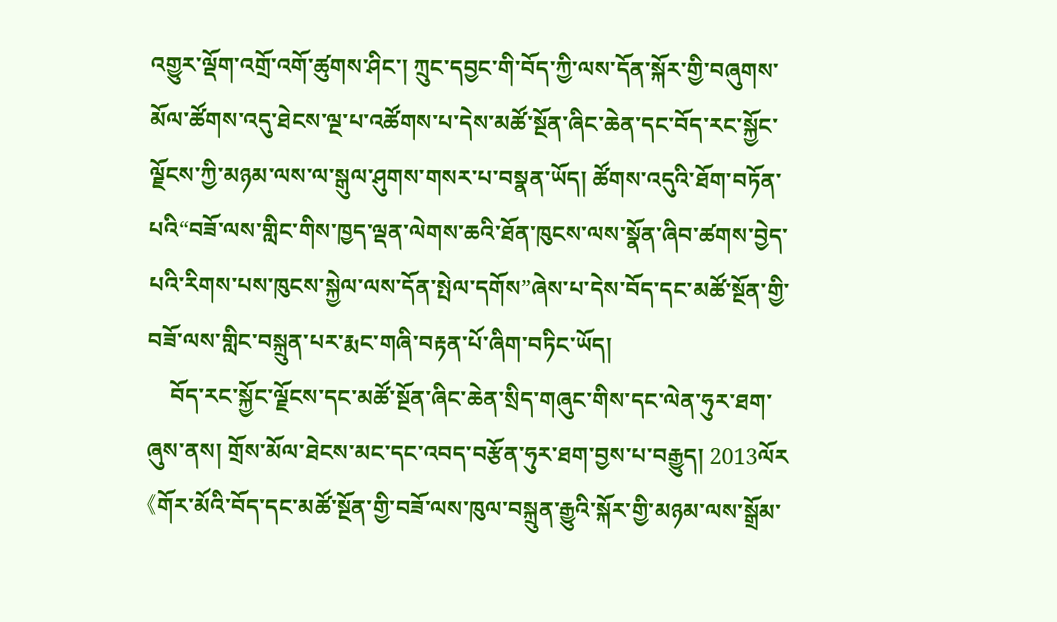འགྱུར་ལྡོག་འགྲོ་འགོ་ཚུགས་ཤིང་། ཀྲུང་དབྱང་གི་བོད་ཀྱི་ལས་དོན་སྐོར་གྱི་བཞུགས་མོལ་ཚོགས་འདུ་ཐེངས་ལྔ་པ་འཚོགས་པ་དེས་མཚོ་སྔོན་ཞིང་ཆེན་དང་བོད་རང་སྐྱོང་ལྗོངས་ཀྱི་མཉམ་ལས་ལ་སྒུལ་ཤུགས་གསར་པ་བསྣན་ཡོད། ཚོགས་འདུའི་ཐོག་བཏོན་པའི“བཟོ་ལས་གླིང་གིས་ཁྱད་ལྡན་ལེགས་ཆའི་ཐོན་ཁུངས་ལས་སྣོན་ཞིབ་ཚགས་བྱེད་པའི་རིགས་པས་ཁུངས་སྐྱེལ་ལས་དོན་སྤེལ་དགོས”ཞེས་པ་དེས་བོད་དང་མཚོ་སྔོན་གྱི་བཟོ་ལས་གླིང་བསྐྲུན་པར་རྨང་གཞི་བརྟན་པོ་ཞིག་བཏིང་ཡོད།
    བོད་རང་སྐྱོང་ལྗོངས་དང་མཚོ་སྔོན་ཞིང་ཆེན་སྲིད་གཞུང་གིས་དང་ལེན་ཧུར་ཐག་ཞུས་ནས། གྲོས་མོལ་ཐེངས་མང་དང་འབད་བརྩོན་ཧུར་ཐག་བྱས་པ་བརྒྱུད། 2013ལོར《གོར་མོའི་བོད་དང་མཚོ་སྔོན་གྱི་བཟོ་ལས་ཁུལ་བསྐྲུན་རྒྱུའི་སྐོར་གྱི་མཉམ་ལས་སྒྲོམ་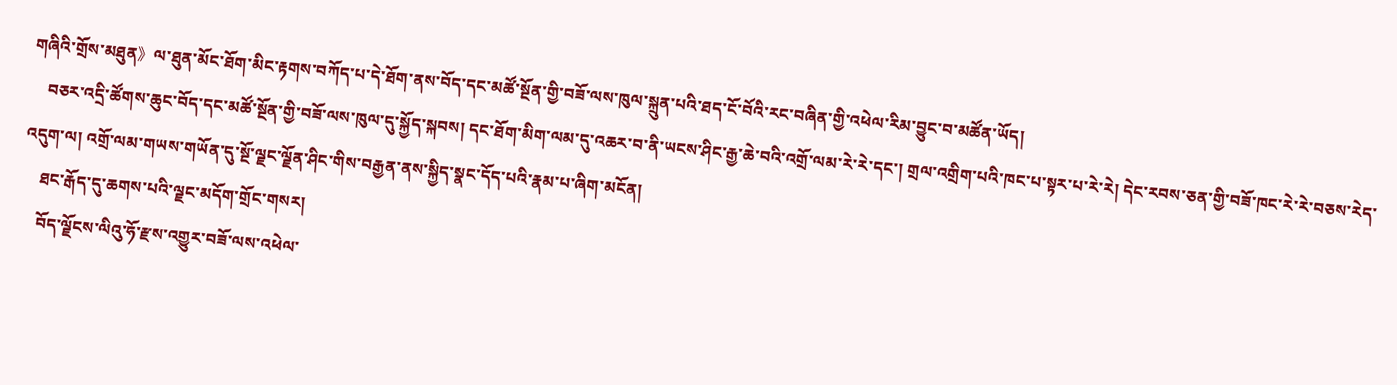གཞིའི་གྲོས་མཐུན》ལ་ཐུན་མོང་ཐོག་མིང་རྟགས་བཀོད་པ་དེ་ཐོག་ནས་བོད་དང་མཚོ་སྔོན་གྱི་བཟོ་ལས་ཁུལ་སྐྲུན་པའི་ཐད་ངོ་བོའི་རང་བཞིན་གྱི་འཕེལ་རིམ་བྱུང་བ་མཚོན་ཡོད།
    བཅར་འདྲི་ཚོགས་ཆུང་བོད་དང་མཚོ་སྔོན་གྱི་བཟོ་ལས་ཁུལ་དུ་སྐྱོད་སྐབས། དང་ཐོག་མིག་ལམ་དུ་འཆར་བ་ནི་ཡངས་ཤིང་རྒྱ་ཆེ་བའི་འགྲོ་ལམ་རེ་རེ་དང་། གྲལ་འགྲིག་པའི་ཁང་པ་སྟར་པ་རེ་རེ། དེང་རབས་ཅན་གྱི་བཟོ་ཁང་རེ་རེ་བཅས་རེད་འདུག་ལ། འགྲོ་ལམ་གཡས་གཡོན་དུ་སྔོ་ལྗང་ལྗོན་ཤིང་གིས་བརྒྱན་ནས་སྐྱིད་སྣང་དོད་པའི་རྣམ་པ་ཞིག་མངོན།
    ཐང་རྒོད་དུ་ཆགས་པའི་ལྗང་མདོག་གྲོང་གསར།
    བོད་ལྗོངས་ལིའུ་ཧོ་རྫས་འགྱུར་བཟོ་ལས་འཕེལ་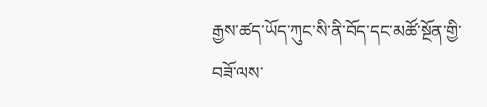རྒྱས་ཚད་ཡོད་ཀུང་སི་ནི་བོད་དང་མཚོ་སྔོན་གྱི་བཟོ་ལས་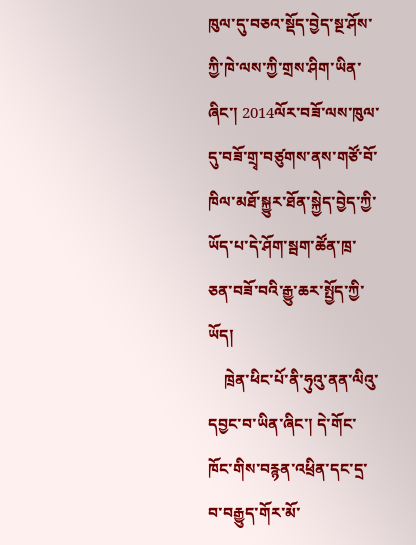ཁུལ་དུ་བཅའ་སྡོད་བྱེད་སྔ་ཤོས་ཀྱི་ཁེ་ལས་ཀྱི་གྲས་ཤིག་ཡིན་ཞིང་། 2014ལོར་བཟོ་ལས་ཁུལ་དུ་བཟོ་གྲྭ་བཙུགས་ནས་གཙོ་བོ་ཁིལ་མཐོ་སྐྱུར་ཐོན་སྐྱེད་བྱེད་ཀྱི་ཡོད་པ་དེ་ཤོག་སྦག་ཚོན་ཁྲ་ཅན་བཟོ་བའི་རྒྱུ་ཆར་སྤྱོད་ཀྱི་ཡོད།
    ཁྲེན་ཕིང་པོ་ནི་ཧུའུ་ནན་ལིའུ་དབྱང་བ་ཡིན་ཞིང་། དེ་གོང་ཁོང་གིས་བརྙན་འཕྲིན་དང་དྲ་བ་བརྒྱུད་གོར་མོ་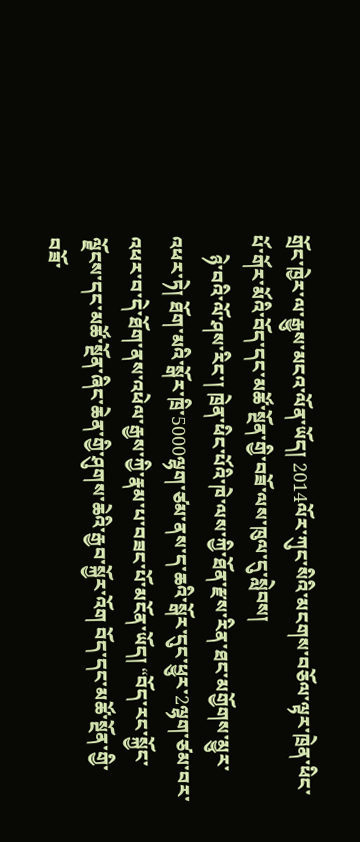གྲོང་ཁྱེར་ལ་རྒྱུས་མངའ་ལོན་ཡོད། 2014ལོར་ཀུང་སིའི་མངགས་བཅོལ་ལྟར་ཁྲེན་ཕིང་པོ་གོར་མོའི་བོད་དང་མཚོ་སྔོན་གྱི་བཟོ་ལས་ཁུལ་དུ་སླེབས།
    ཉེ་བའི་ལོ་ཤས་རིང་། ཁྲེན་ཕིང་པོའི་ཁེ་ལས་ཀྱི་ཐོན་རྫས་རིན་ཐང་མགྱོགས་མྱུར་འཕར་ཏེ། ཐོག་མའི་སྒོར་ཁྲི་5000ལྷག་ཙམ་ནས་ད་ཆའི་སྒོར་དུང་ཕྱུར་2ལྷག་ཙམ་བར་འཕར་བ་དེ་ཐོག་ནས་འཕེལ་རྒྱས་ཀྱི་རྣམ་པ་བཟང་པོ་མངོན་ཡོད། “བོད་རང་སྐྱོང་ལྗོངས་དང་མཚོ་སྔོན་ཞིང་ཆེན་གྱི་ཤུགས་ཆེའི་རྒྱབ་སྐྱོར་འོག བོད་དང་མཚོ་སྔོན་གྱི་བཟོ་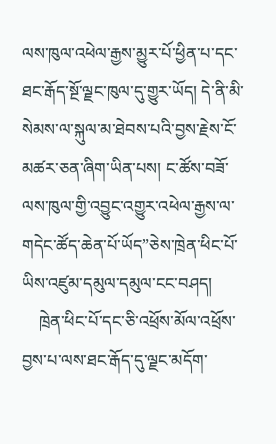ལས་ཁུལ་འཕེལ་རྒྱས་མྱུར་པོ་ཕྱིན་པ་དང་ཐང་རྒོད་སྔོ་ལྗང་ཁུལ་དུ་གྱུར་ཡོད། དེ་ནི་མི་སེམས་ལ་སྐུལ་མ་ཐེབས་པའི་བྱས་རྗེས་ངོ་མཚར་ཅན་ཞིག་ཡིན་པས། ང་ཚོས་བཟོ་ལས་ཁུལ་གྱི་འབྱུང་འགྱུར་འཕེལ་རྒྱས་ལ་གདེང་ཚོད་ཆེན་པོ་ཡོད”ཅེས་ཁྲེན་ཕིང་པོ་ཡིས་འཛུམ་དམུལ་དམུལ་ངང་བཤད།
    ཁྲེན་ཕིང་པོ་དང་ཅི་འཕྲོས་མོལ་འཕྲོས་བྱས་པ་ལས་ཐང་རྒོད་དུ་ལྗང་མདོག་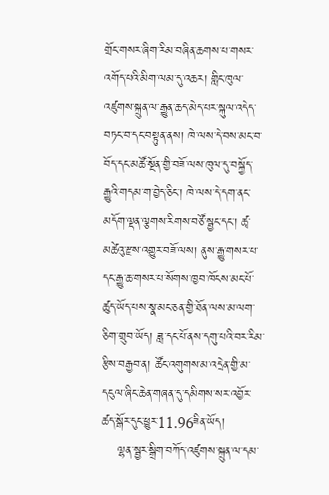གྲོང་གསར་ཞིག་རིམ་བཞིན་ཆགས་པ་གསར་འགོད་པའི་མིག་ལམ་དུ་འཆར། གླིང་ཁུལ་འཛུགས་སྐྲུན་ལ་རྒྱུན་ཆད་མེད་པར་སྐུལ་འདེད་བཏང་བ་དང་བསྟུན་ནས། ཁེ་ལས་དེ་བས་མང་བ་བོད་དང་མཚོ་སྔོན་གྱི་བཟོ་ལས་ཁུལ་དུ་བསྐྱོད་རྒྱུའི་གདམ་ག་བྱེད་ཅིང་། ཁེ་ལས་དེ་དག་ནང་མདོག་ལྡན་ལྕགས་རིགས་བཙོ་སྦྱང་དང་། ཚྭ་མཚེའུ་རྫས་འགྱུར་བཟོ་ལས། ནུས་རྒྱུ་གསར་པ་དང་རྒྱུ་ཆ་གསར་པ་སོགས་ཁྱབ་ཁོངས་མང་པོ་ཚུད་ཡོད་པས་སྣ་མང་ཅན་གྱི་ཐོན་ལས་མ་ལག་ཅིག་གྲུབ་ཡོད། ཟླ་དང་པོ་ནས་དགུ་པའི་བར་རིམ་རྩིས་བརྒྱབ་ན། ཚོང་འགུགས་མ་འདྲེན་གྱི་མ་དངུལ་ཞིང་ཆེན་གཞན་དུ་དམིགས་སར་འབྱོར་ཚད་སྒོར་དུང་ཕྱུར་11.96ཟིན་ཡོད།
    ལྷན་སྦྱར་སྒྲིག་བཀོད་འཛུགས་སྐྲུན་ལ་དམ་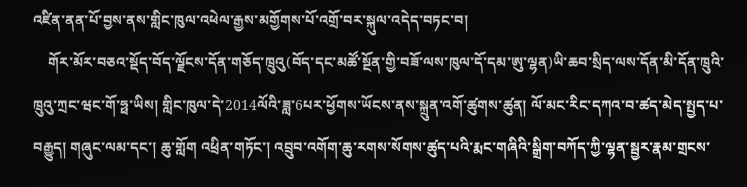འཛིན་ནན་པོ་བྱས་ནས་གླིང་ཁུལ་འཕེལ་རྒྱས་མགྱོགས་པོ་འགྲོ་བར་སྐུལ་འདེད་བཏང་བ།
    གོར་མོར་བཅའ་སྡོད་བོད་ལྗོངས་དོན་གཅོད་ཁྲུའུ(བོད་དང་མཚོ་སྔོན་གྱི་བཟོ་ལས་ཁུལ་དོ་དམ་ཨུ་ལྷན)ཡི་ཆབ་སྲིད་ལས་དོན་མི་དོན་ཁྲུའི་ཁྲུའུ་ཀྲང་ཝང་གོ་ཧྥ་ཡིས། གླིང་ཁུལ་དེ་2014ལོའི་ཟླ་6པར་ཕྱོགས་ཡོངས་ནས་སྐྲུན་འགོ་ཚུགས་ཚུན། ལོ་མང་རིང་དཀའ་བ་ཚད་མེད་སྤྱད་པ་བརྒྱུད། གཞུང་ལམ་དང་། ཆུ་གློག འཕྲིན་གཏོང་། འབྲུབ་འགོག་ཆུ་རགས་སོགས་ཚུད་པའི་རྨང་གཞིའི་སྒྲིག་བཀོད་ཀྱི་ལྷན་སྦྱར་རྣམ་གྲངས་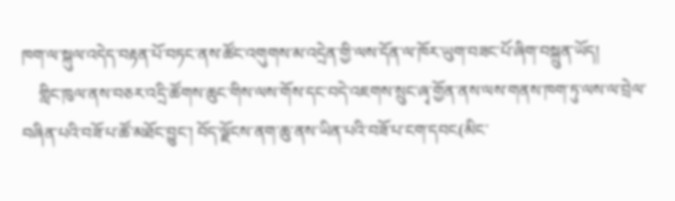ཁག་ལ་སྐུལ་འདེད་བརྟན་པོ་བཏང་ནས་ཚོང་འགུགས་མ་འདྲེན་གྱི་ལས་དོན་ལ་ཁོར་ཡུག་བཟང་པོ་ཞིག་བསྐྲུན་ཡོད།
    གླིང་ཁུལ་ནས་བཅར་འདྲི་ཚོགས་ཆུང་གིས་ལས་གོས་དང་བདེ་འཇགས་སྲུང་ཞྭ་གྱོན་ནས་ལས་གནས་ཁག་ཏུ་ལས་ལ་བྲེལ་བཞིན་པའི་བཟོ་པ་ཚོ་མཐོང་བྱུང་། བོད་ལྗོངས་ནག་ཆུ་ནས་ཡིན་པའི་བཟོ་པ་ངག་དབང(མིང་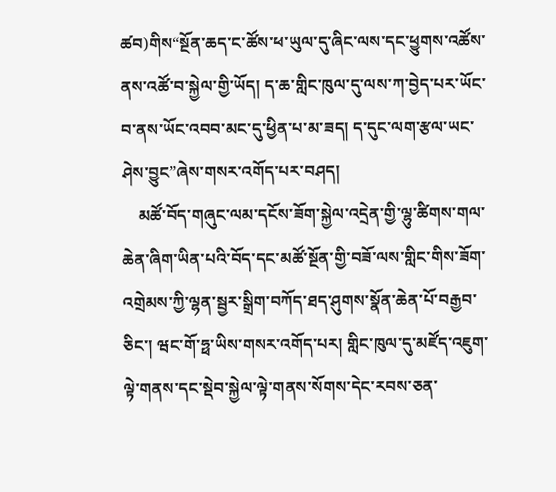ཚབ)གིས“སྔོན་ཆད་ང་ཚོས་ཕ་ཡུལ་དུ་ཞིང་ལས་དང་ཕྱུགས་འཚོས་ནས་འཚོ་བ་སྐྱེལ་གྱི་ཡོད། ད་ཆ་གླིང་ཁུལ་དུ་ལས་ཀ་བྱེད་པར་ཡོང་བ་ནས་ཡོང་འབབ་མང་དུ་ཕྱིན་པ་མ་ཟད། ད་དུང་ལག་རྩལ་ཡང་ཤེས་བྱུང”ཞེས་གསར་འགོད་པར་བཤད།
    མཚོ་བོད་གཞུང་ལམ་དངོས་ཟོག་སྐྱེལ་འདྲེན་གྱི་ལྷུ་ཚིགས་གལ་ཆེན་ཞིག་ཡིན་པའི་བོད་དང་མཚོ་སྔོན་གྱི་བཟོ་ལས་གླིང་གིས་ཟོག་འགྲེམས་ཀྱི་ལྷན་སྦྱར་སྒྲིག་བཀོད་ཐད་ཤུགས་སྣོན་ཆེན་པོ་བརྒྱབ་ཅིང་། ཝང་གོ་ཧྥ་ཡིས་གསར་འགོད་པར། གླིང་ཁུལ་དུ་མཛོད་འཇུག་ལྟེ་གནས་དང་སྡེབ་སྐྱེལ་ལྟེ་གནས་སོགས་དེང་རབས་ཅན་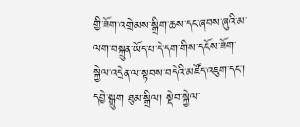གྱི་ཟོག་འགྲེམས་སྒྲིག་ཆས་དང་ཞབས་ཞུའི་མ་ལག་བསྐྲུན་ཡོད་པ་དེ་དག་གིས་དངོས་ཟོག་སྐྱེལ་འདྲེན་ལ་སྟབས་བདེའི་མཛོད་འཇུག་དང་། དབྱེ་སྒྲུག ཐུམ་སྒྲིལ། སྡེབ་སྐྱེལ་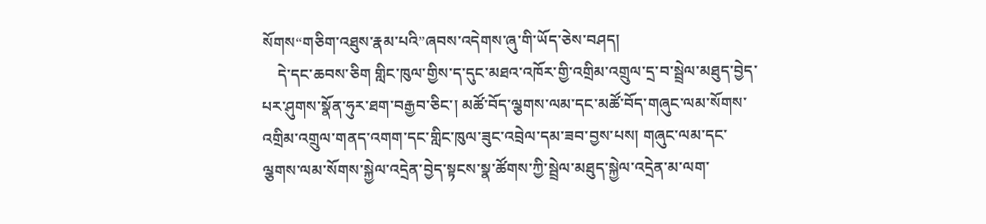སོགས“གཅིག་འཐུས་རྣམ་པའི”ཞབས་འདེགས་ཞུ་གི་ཡོད་ཅེས་བཤད།
    དེ་དང་ཆབས་ཅིག གླིང་ཁུལ་གྱིས་ད་དུང་མཐའ་འཁོར་གྱི་འགྲིམ་འགྲུལ་དྲ་བ་སྦྲེལ་མཐུད་བྱེད་པར་ཤུགས་སྣོན་ཧུར་ཐག་བརྒྱབ་ཅིང་། མཚོ་བོད་ལྕགས་ལམ་དང་མཚོ་བོད་གཞུང་ལམ་སོགས་འགྲིམ་འགྲུལ་གནད་འགག་དང་གླིང་ཁུལ་ཟུང་འབྲེལ་དམ་ཟབ་བྱས་པས། གཞུང་ལམ་དང་ལྕགས་ལམ་སོགས་སྐྱེལ་འདྲེན་བྱེད་སྟངས་སྣ་ཚོགས་ཀྱི་སྦྲེལ་མཐུད་སྐྱེལ་འདྲེན་མ་ལག་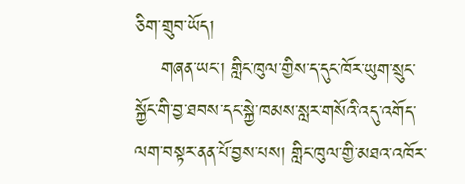ཅིག་གྲུབ་ཡོད།
    གཞན་ཡང་། གླིང་ཁུལ་གྱིས་ད་དུང་ཁོར་ཡུག་སྲུང་སྐྱོང་གི་བྱ་ཐབས་དང་སྐྱེ་ཁམས་སླར་གསོའི་འདུ་འགོད་ལག་བསྟར་ནན་པོ་བྱས་པས། གླིང་ཁུལ་གྱི་མཐའ་འཁོར་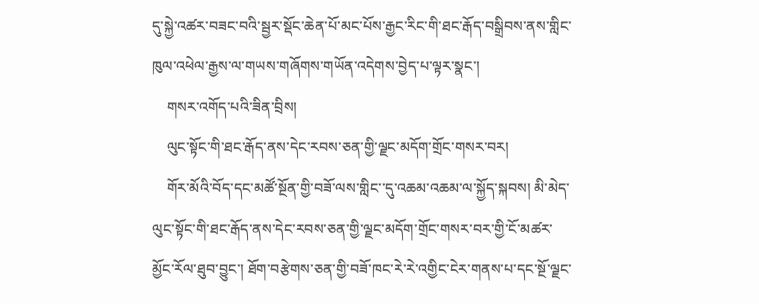དུ་སྐྱེ་འཚར་བཟང་བའི་སྦྱར་སྡོང་ཆེན་པོ་མང་པོས་རྒྱང་རིང་གི་ཐང་རྒོད་བསྒྲིབས་ནས་གླིང་ཁུལ་འཕེལ་རྒྱས་ལ་གཡས་གཞོགས་གཡོན་འདེགས་བྱེད་པ་ལྟར་སྣང་།
    གསར་འགོད་པའི་ཟིན་བྲིས།
    ལུང་སྟོང་གི་ཐང་རྒོད་ནས་དེང་རབས་ཅན་གྱི་ལྗང་མདོག་གྲོང་གསར་བར།
    གོར་མོའི་བོད་དང་མཚོ་སྔོན་གྱི་བཟོ་ལས་གླིང་་དུ་འཆམ་འཆམ་ལ་སྐྱོད་སྐབས། མི་མེད་ལུང་སྟོང་གི་ཐང་རྒོད་ནས་དེང་རབས་ཅན་གྱི་ལྗང་མདོག་གྲོང་གསར་བར་གྱི་ངོ་མཚར་མྱོང་རོལ་ཐུབ་བྱུང་། ཐོག་བརྩེགས་ཅན་གྱི་བཟོ་ཁང་རེ་རེ་འགྱིང་ངེར་གནས་པ་དང་སྔོ་ལྗང་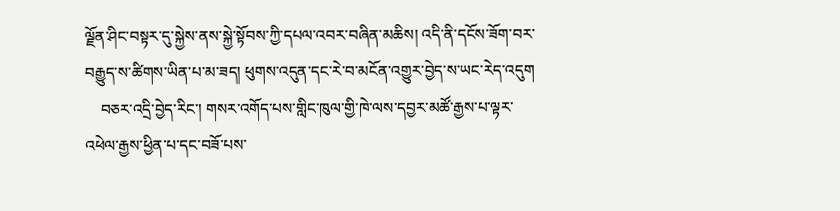ལྗོན་ཤིང་བསྟར་དུ་སྐྱེས་ནས་སྐྱེ་སྟོབས་ཀྱི་དཔལ་འབར་བཞིན་མཆིས། འདི་ནི་དངོས་ཟོག་བར་བརྒྱུད་ས་ཚིགས་ཡིན་པ་མ་ཟད། ཕུགས་འདུན་དང་རེ་བ་མངོན་འགྱུར་བྱེད་ས་ཡང་རེད་འདུག
    བཅར་འདྲི་བྱེད་རིང་། གསར་འགོད་པས་གླིང་ཁུལ་གྱི་ཁེ་ལས་དབྱར་མཚོ་རྒྱས་པ་ལྟར་འཕེལ་རྒྱས་ཕྱིན་པ་དང་བཟོ་པས་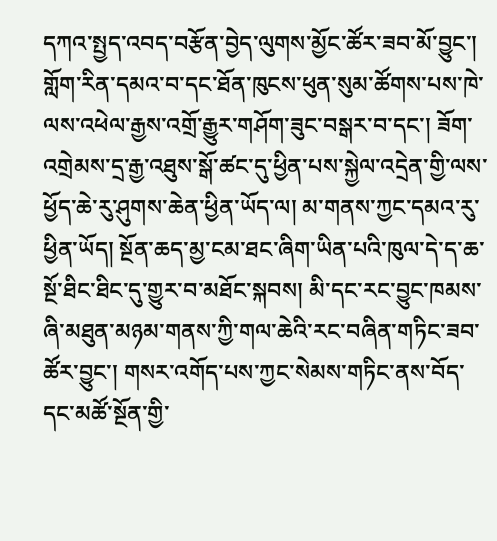དཀའ་སྤྱད་འབད་བརྩོན་བྱེད་ལུགས་མྱོང་ཚོར་ཟབ་མོ་བྱུང་། གློག་རིན་དམའ་བ་དང་ཐོན་ཁུངས་ཕུན་སུམ་ཚོགས་པས་ཁེ་ལས་འཕེལ་རྒྱས་འགྲོ་རྒྱུར་གཤོག་ཟུང་བསྒར་བ་དང་། ཟོག་འགྲེམས་དྲ་རྒྱ་འཐུས་སྒོ་ཚང་དུ་ཕྱིན་པས་སྐྱེལ་འདྲེན་གྱི་ལས་ཕྱོད་ཆེ་རུ་ཤུགས་ཆེན་ཕྱིན་ཡོད་ལ། མ་གནས་ཀྱང་དམའ་རུ་ཕྱིན་ཡོད། སྔོན་ཆད་མྱ་ངམ་ཐང་ཞིག་ཡིན་པའི་ཁུལ་དེ་ད་ཆ་སྔོ་ཐིང་ཐིང་དུ་གྱུར་བ་མཐོང་སྐབས། མི་དང་རང་བྱུང་ཁམས་ཞི་མཐུན་མཉམ་གནས་ཀྱི་གལ་ཆེའི་རང་བཞིན་གཏིང་ཟབ་ཚོར་བྱུང་། གསར་འགོད་པས་ཀྱང་སེམས་གཏིང་ནས་བོད་དང་མཚོ་སྔོན་གྱི་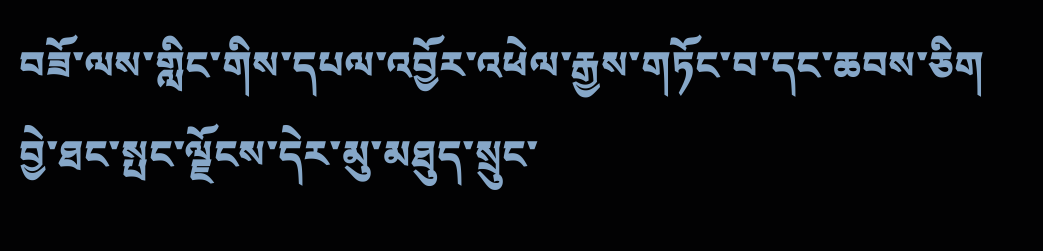བཟོ་ལས་གླིང་གིས་དཔལ་འབྱོར་འཕེལ་རྒྱས་གཏོང་བ་དང་ཆབས་ཅིག བྱེ་ཐང་སྤང་ལྗོངས་དེར་མུ་མཐུད་སྲུང་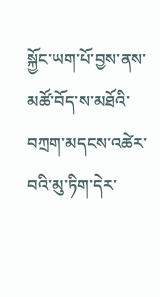སྐྱོང་ཡག་པོ་བྱས་ནས་མཚོ་བོད་ས་མཐོའི་བཀྲག་མདངས་འཚེར་བའི་མུ་ཏིག་དེར་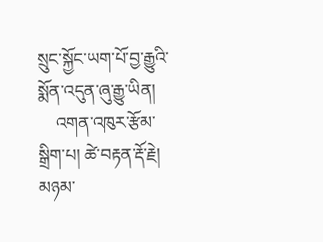སྲུང་སྐྱོང་ཡག་པོ་བྱ་རྒྱུའི་སྨོན་འདུན་ཞུ་རྒྱུ་ཡིན།
    འགན་འཁུར་རྩོམ་སྒྲིག་པ། ཚེ་བརྟན་རྡོ་རྗེ།
མཉམ་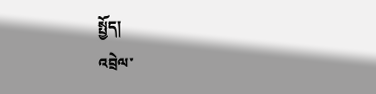སྤྱོད།
འབྲེལ་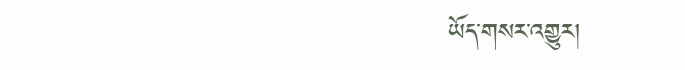ཡོད་གསར་འགྱུར།